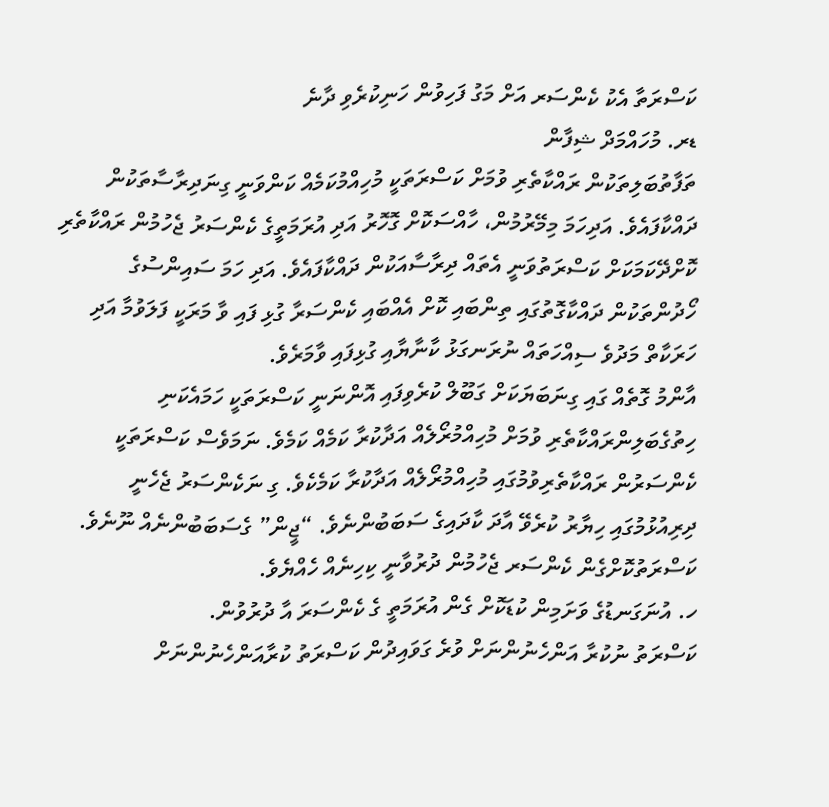ކަސްރަތާ އެކު ކެންސަރ އަށް މަގު ފަހިވުން ހަނިކުރެވި ދާނެ
ޑރ. މުހައްމަދް ޝިފާން
ތަފާތުބަލިތަކުން ރައްކާތެރި ވުމަށް ކަސްރަތަކީ މުހިއްމުކަމެއް ކަންވަނީ ގިނަދިރާސާތަކުން ދައްކާފައެވެ. އަދިހަމަ މިމޭރުމުން، ހާއްސަކޮށް ގޮހޮރު އަދި އުރަމަތީގެ ކެންސަރު ޖެހުމުން ރައްކާތެރި ކޮށްދޭކަމަކަށް ކަސްރަތުވަނީ އެތައް ދިރާސާއަކުން ދައްކާފައެވެ. އަދި ހަމަ ސައިންސުގެ ހޯދުންތަކުން ދައްކާގޮތުގައި ތިންބައި ކޮށް އެއްބައި ކެންސަރާ ގުޅި ފައި ވާ މަރަކީ ފަލަވުމާ އަދި ހަރަކާތް މަދުވެ ސިއްހަތައް ނުރަނގަޅު ކާނާޔާއި ގުޅިފައި ވާމަރެވެ.
އާންމު ގޮތެއް ގައި ގިނަބަޔަކަށް ގަބޫލް ކުރެވިފައި އޮންނަނީ ކަސްރަތަކީ ހަމައެކަނި ހިތުގެބަލިންރައްކާތެރި ވުމަށް މުހިއްމުރޯލެއް އަދާކުރާ ކަމެއް ކަމެވެ. ނަމަވެސް ކަސްރަތަކީ ކެންސަރުން ރައްކާތެރިވުމުގައި މުހިއްމުރޯލެއް އަދާކުރާ ކަމެކެވެ. ގި ނަކެންސަރު ޖެހެނީ ދިރިއުޅުމުގައި ހިޔާރު ކުރެވޭ އާދަ ކާދައިގެ ސަބަބުންނެވެ. “ޖީން” ގެސަބަބުންނެއް ނޫނެވެ.
ކަސްރަތުކޮށްގެން ކެންސަރ ޖެހުމުން ދުރުވާނީ ކިހިނެއް ހެއްޔެވެ.
ހ. އުނަގަނޑުގެ ވަށަމިން ކުޑަކޮށް ގެން އުރަމަތީ ގެ ކެންސަރަ އާ ދުރުވުން.
ކަސްރަތު ނުކުރާ އަންހެނުންނަށް ވުރެ ގަވައިދުން ކަސްރަތު ކުރާއަންހެނުންނަށް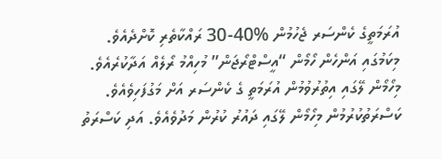އުރަމަތީގެ ކެންސަރ ޖެހުމުން %40-30 ރައްކާތެރި ކޮށްދެއެވެ. މިކަމުގައި އަންހެން ހޯމޯން “އީސްޓްރޯޖަން” މުހިއްމު ރޯލެއް އަދާކުރެއެވެ. މިހޯމޯން ލޭގައި އިތުރުވުމުން އުރަމަތީ ގެ ކެންސަރ އަށް މަގުފަހިވެއެވެ. ކަސްރަތުކުރުމުން މިހޯމޯން ލޭގައި ދައުރު ކުރުން މަދުވެއެވެ. އަދި ކަސްރަތު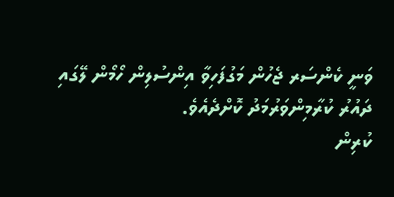ވަނީ ކެންސަރ ޖެހުން މަގުފަހިވާ އިންސުލިން ހޯމޯން ލޭގައި ދައުރު ކުރާމިންވަރުމަދު ކޮށްދެއެވެ.
ކުރިން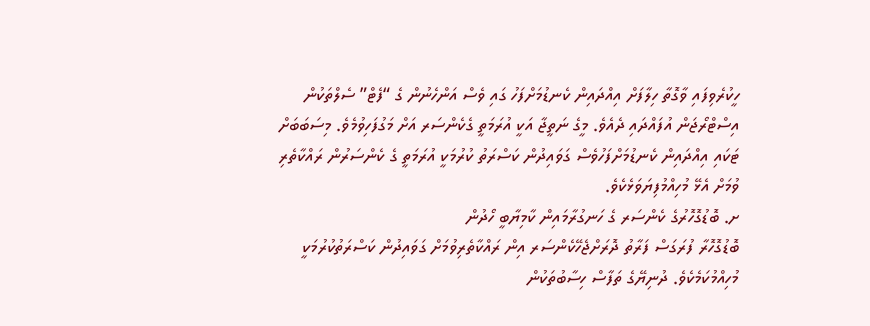ހީކުރެވިފައި ވާގޮތާ ހިލާފަށް އިއްދައިން ކެނޑުމަށްފަހު ގައި ވެސް އަންހެނުން ގެ “ފެޓް” ސެލްތަކުން އިސްޓްރޯޖަން އުފައްދައި ދެއެވެ. މީގެ ނަތީޖާ އަކީ އުރަމަތީ ގެކެންސަރ އަށް މަގުފަހިވުމެވެ. މިސަބަބަށް ޓަކައި އިއްދައިން ކެނޑުމަށްފަހުވެސް ގަވައިދުން ކަސްރަތު ކުރުމަކީ އުރަމަތީ ގެ ކެންސަރުން ރައްކާތެރި ވުމަށް އެޅޭ މުހިއްމުފިޔަވަޅެކެވެ.
ށ. ބޮޑުގޮހޮރުގެ ކެންސަރ ގެ ހަނގުރާމައިން ކާމިޔާބީ ހޯދުން
ބޮޑުގޮހޮރާ ފުރަގަސް ފަރާތު ދޮރަށްޖެހޭކެންސަރ އިން ރައްކާތެރިވުމަށް ގަވައިދުން ކަސްރަތުކުރުމަކީ މުހިއްމުކަމެކެވެ. ދުނިޔޭގެ ތަފާސް ހިސާބުތަކުން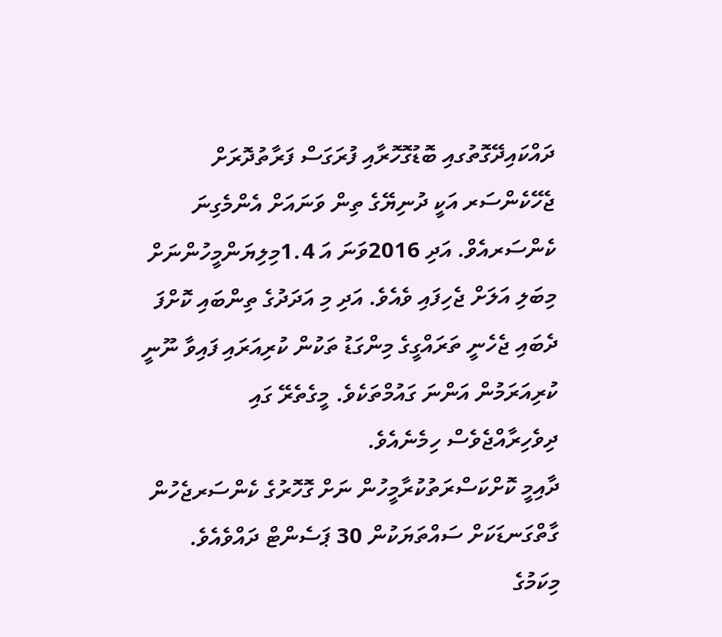ދައްކައިދޭގޮތުގއި ބޮޑުގޮހޮރާއި ފުރަގަސް ފަރާތުދޮރަށް ޖެހޭކެންސަރ އަކީ ދުނިޔޭގެ ތިން ވަނައަށް އެންމެގިނަ ކެންސަރއެވް. އަދި 2016ވަނަ އަ 1.4މިލިޔަންމީހުންނަށް މިބަލި އަލަށް ޖެހިފައި ވެއެވެ. އަދި މި އަދަދުގެ ތިންބައި ކޮށްފަ ދެބައި ޖެހެނީ ތަރައްގީގެ މިންގަޑު ތަކުން ކުރިއަރައި ފައިވާ ނޫނީ ކުރިއަރަމުން އަންނަ ގައުމްތަކެވެ. މީގެތެރޭ ގައި ދިވެހިރާއްޖެވެސް ހިމެނެއެވެ.
ދާއިމީ ކޮށްކަސްރަތުކުރާމީހުން ނަށް ގޮހޮރުގެ ކެންސަރޖެހުން ގާތްގަނޑަކަށް ސައްތަޔަކުން 30 ޕަސެންޓް ދައްވެއެވެ. މިކަމުގެ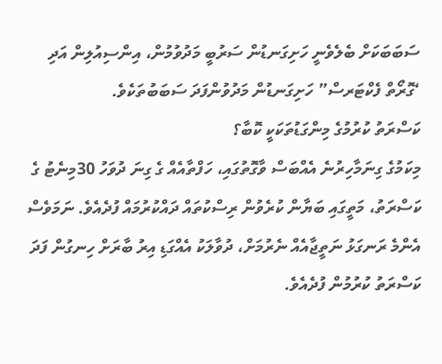ސަބަބަކަށް ބެލެވެނީ ހަށިގަނޑުން ސަރުބީ މަދުވުމުން، އިންސިއުލިން އަދި ‘ގޮރޯތް ފެކްޓަރސް” ހަށިގަނޑުން މަދުވުންފަދަ ސަބަބުތަކެވެ.
ކަސްރަތު ކުރުމުގެ މިންގަޑުތަކަކީ ކޮބާ؟
މިކަމުގެ ގިނަމާހިރުނެ އެއްބަސް ވާގޮތުގައި، ހަފްތާއެއް ގެ ގިނަ ދުވަހު 30މިނެޓު ގެ ކަސްރަތު، މަތީގައި ބަޔާން ކުރެވުން ރިސްކުތައް ދައްކުރުމައް ފުދެއެވެ. ނަމަވެސް އެންމެ ރަނގަޅު ނަތީޖާއެއް ނެރުމަށް، ދުވާލަކު އެއްގަޑި އިރު ބާރަށް ހިނގުން ފަދަ ކަސްރަތު ކުރުމުން ފުދެއެވެ.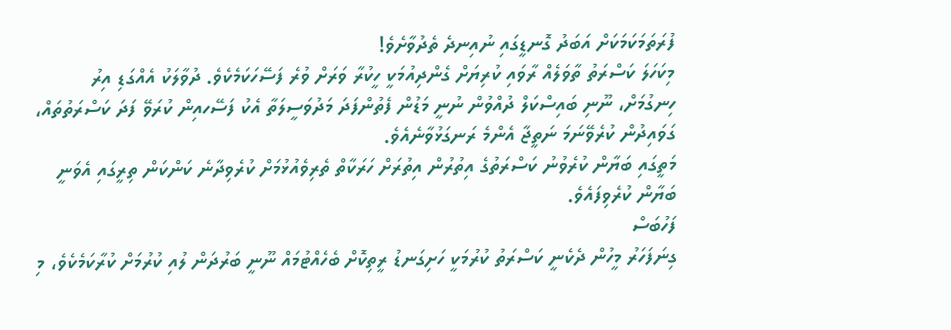ފުރަތަމަކަމަކަށް އަބަދު ގޮނޑީގައި ނުއިނދެ ތެދުވާށެވެ!
މިކަހަލަ ކަސްރަތު ތާވަލެއް ރާވައި ކުރިޔަށް ގެންދިއުމަކީ ހީކުރާ ވަރަށް ވުރެ ފަސޭހަކަމެކެވެ. ދުވާލަކު އެއްގަޑި އިރު ހިނގުމަށް، ނޫނި ބައިސްކަލް ދުއްވުން ނުނީ މަޑުން ފެތުންފަދަ މަދުވަސީލަތާ އެކު ފަސޭހއިން ކުރަވޭ ފަދަ ކަސްރަތުތައް، ގަވައިދުން ކުރެވޭނަމަ ނަތީޖާ އެންމެ ރަނގަޅުވާނެއެވެ.
މަތީގައި ބަޔާން ކުރެވުނު ކަސްރަތުގެ އިތުރުން އިތުރަށް ހަރަކާތް ތެރިވެއުޅުމަށް ކުރެވިދާނެ ކަންކަން ތިރީގައި އެވަނީ ބަޔާން ކުރެވިފައެވެ.
ފަހުބަސް
ގިނަފަހަރު މީހުން ދެކެނީ ކަސްރަތު ކުރުމަކީ ހަށިގަނޑު ރީތިކޮށް ބެހެއްޓުމައް ނޫނީ ބަރުދަން ލުއި ކުރުމަށް ކުރާކަމެކެވެ، މި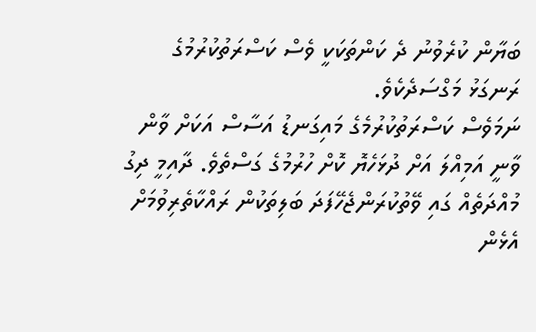ބަޔާން ކުރެވުނު ދެ ކަންތަކަކީ ވެސް ކަސްރަތުކުރުމުގެ ރަނގަޅު މަގްސަދެކެވެ.
ނަމަވެސް ކަސްރަތުކުރުމެގެ މައިގަނޑު އަސާސް އަކަށް ވާން ވާނީ އަމިއްލަ އަށް ދުޅަހެޔޮ ކޮށް ހުރުމުގެ ގަސްތެވެ. ދާއިމީ ދިގު މުއްދަތެއް ގައި ވޭތުކުރަންޖެހޭފަދަ ބަލިތަކުން ރައްކާތެރިވުމަށް އެޅެން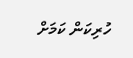ހުރިކަން ކަމަށް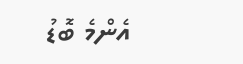އެންމެ ބޮޑު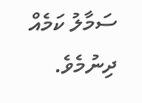ސަމާލު ކަމެއް ދިނުމެވެ.